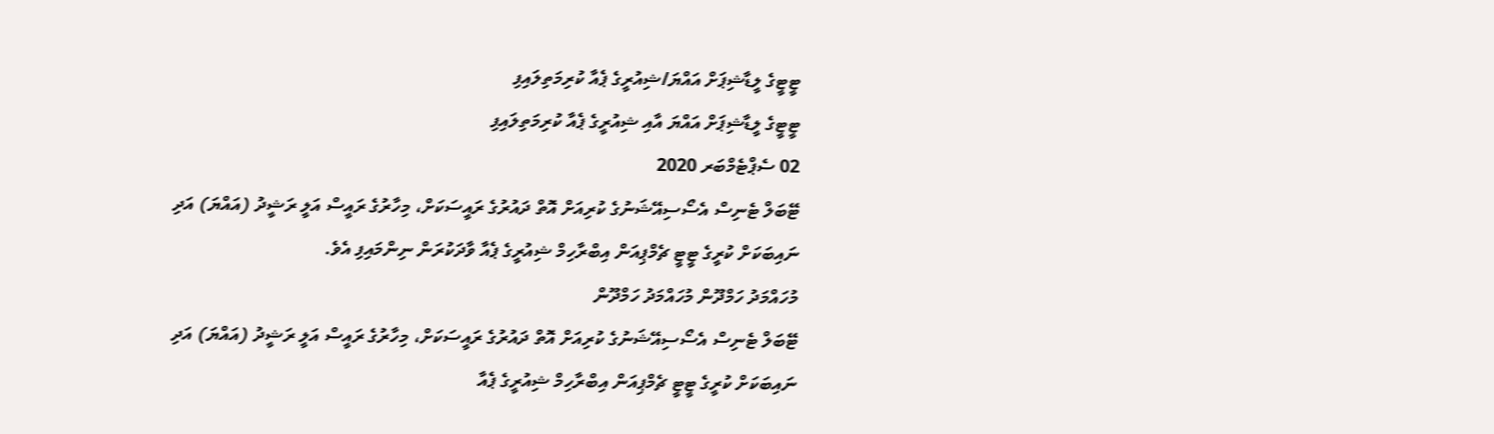ޓީޓީގެ ލީޑާޝިޕަށް އައްޔަ/ޝިއުރީގެ ޕެއާ ކުރިމަތިލައިފި
ޓީޓީގެ ލީޑާޝިޕަށް އައްޔަ އާއި ޝިއުރީގެ ޕެއާ ކުރިމަތިލައިފި
02 ސެޕްޓެމްބަރ 2020
ޓޭބަލް ޓެނިސް އެސޯސިއޭޝަނުގެ ކުރިއަށް އޮތް ދައުރުގެ ރައީސަކަށް، މިހާރުގެ ރައީސް އަލީ ރަޝީދު (އައްޔަ) އަދި ނައިބަކަށް ކުރީގެ ޓީޓީ ޗެމްޕިއަން އިބްރާހިމް ޝިއުރީގެ ޕެއާ ވާދަކުރަން ނިންމައިފި އެވެ.
މުހައްމަދު ހަމްދޫން މުހައްމަދު ހަމްދޫން
ޓޭބަލް ޓެނިސް އެސޯސިއޭޝަނުގެ ކުރިއަށް އޮތް ދައުރުގެ ރައީސަކަށް، މިހާރުގެ ރައީސް އަލީ ރަޝީދު (އައްޔަ) އަދި ނައިބަކަށް ކުރީގެ ޓީޓީ ޗެމްޕިއަން އިބްރާހިމް ޝިއުރީގެ ޕެއާ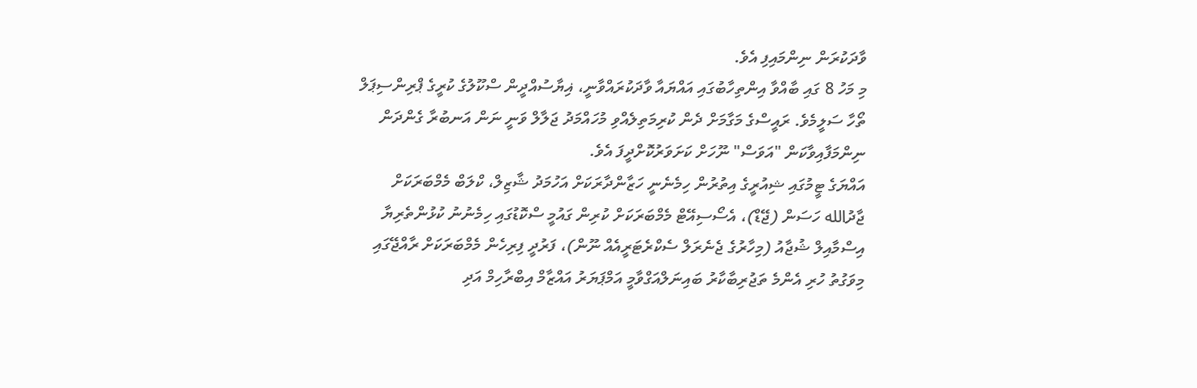ވާދަކުރަން ނިންމައިފި އެވެ.
މި މަހު 8 ގައި ބާއްވާ އިންތިހާބުގައި އައްޔައާ ވާދަކުރައްވާނީ، ޣިޔާސުއްދީން ސްކޫލުގެ ކުރީގެ ޕްރިންސިޕަލް ތޯހާ ސަލީމެވެ. ރައީސްގެ މަގާމަށް ދެން ކުރިމަތިލެއްވި މުހައްމަދު ޖަލާލް ވަނީ ނަން އަނބުރާ ގެންދަން ނިންމަފާއިވާކަން "އަވަސް" ނޫހަށް ކަށަވަރުކޮށްދީފަ އެވެ.
އައްޔަގެ ޓީމުގައި ޝިއުރީގެ އިތުރުން ހިމެނެނީ ހަޒާންދާރަކަށް އަހުމަދު ޝާޒިލް، ކްލަބް މެމްބަރަކަށް ޖާދުالله ހަސަން (ޖޭޑް)، އެސޯސިއޭޓް މެމްބަރަކަށް ކުރިން ގައުމީ ސްކޮޑުގައި ހިމެނުނު ކުޅުންތެރިޔާ އިސްމާއިލް ޝުޖާއު (މިހާރުގެ ޖެނެރަލް ސެކްރެޓަރީއެއް ނޫން)، ފަރުދީ ފިރިހެން މެމްބަރަކަށް ރާއްޖޭގައި މިވަގުތު ހުރި އެންމެ ތަޖުރިބާކާރު ބައިނަލްއަގްވާމީ އަމްޕަޔަރު އައްޒާމް އިބްރާހިމް އަދި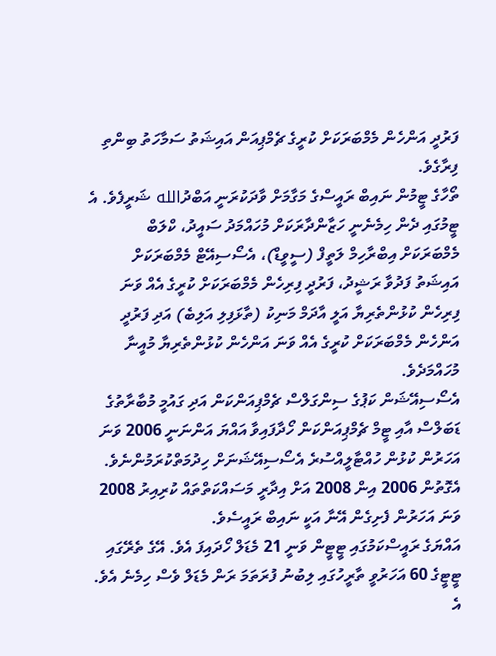ފަރުދީ އަންހެން މެމްބަރަކަށް ކުރީގެ ޗެމްޕިއަން އައިޝަތު ސަމާހަތު ބިންތި ފިރާގެވެ.
ތޯހާގެ ޓީމުން ނައިބް ރައީސްގެ މަގާމަށް ވާދަކުރަނީ އަބްދުالله ޝަރީފެވެ. އެ ޓީމުގައި ދެން ހިމެނެނީ ހަޒާންދާރަކަށް މުހައްމަދު ސައީދު، ކްލަބް މެމްބަރަކަށް އިބްރާހިމް ލަތީފް (ސީވީޑް)، އެސޯސިއޭޓް މެމްބަރަކަށް އައިޝަތު ފަދުވާ ރަޝީދު، ފަރުދީ ފިރިހެން މެމްބަރަކަށް ކުރީގެ އެއް ވަނަ ފިރިހެން ކުޅުންތެރިޔާ އަލީ އާދަމް މަނިކު (ތާޅަފިލި އަލިބެ) އަދި ފަރުދީ އަންހެން މެމްބަރަކަށް ކުރީގެ އެއް ވަނަ އަންހެން ކުޅުންތެރިޔާ މުއީނާ މުހައްމަދެވެ.
އެސޯސިއޭޝަން ކަޕުގެ ސިންގަލްސް ޗެމްޕިއަންކަން އަދި ގައުމީ މުބާރާތުގެ ޑަބަލްސް އާއި ޓީމް ޗެމްޕިއަންކަން ހޯދާފައިވާ އައްޔަ އަންނަނީ 2006 ވަނަ އަހަރުން ކުޅުން ހުއްޓާލީއްސުރެ އެސޯސިއޭޝަނަށް ހިދުމަތްކުރަމުންނެވެ. އެގޮތުން 2006 އިން 2008 އަށް އިދާރީ މަސައްކަތްތައް ކުރިއިރު 2008 ވަނަ އަހަރުން ފެށިގެން އޭނާ އަކީ ނައިބް ރައީސެވެ.
އައްޔަގެ ރައީސްކަމުގައި ޓީޓީން ވަނީ 21 މެޑަލް ހޯދައިފަ އެވެ. އޭގެ ތެރޭގައި ޓީޓީގެ 60 އަހަރުވީ ތާރީހުގައި ލިބުނު ފުރަތަމަ ރަން މެޑަލް ވެސް ހިމެނެ އެވެ. އެ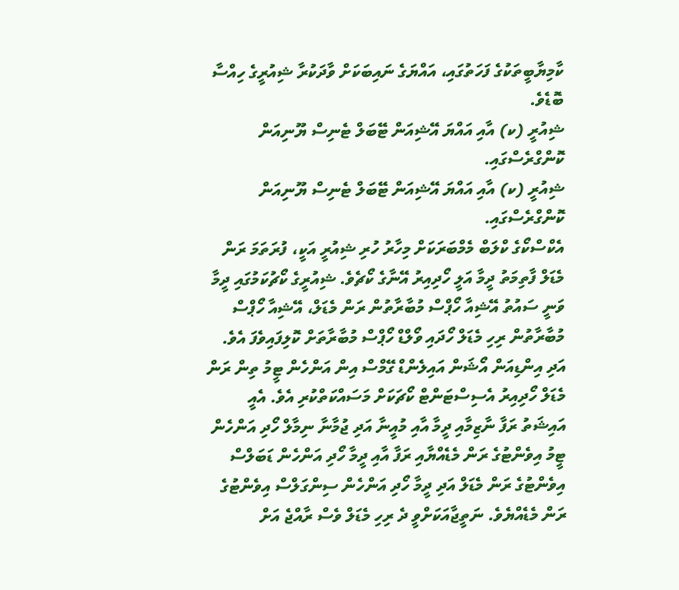ކާމިޔާބީތަކުގެ ފަހަތުގައި، އައްޔަގެ ނައިބަކަށް ވާދަކުރާ ޝިއުރީގެ ހިއްސާ ބޮޑެވެ.
ޝިއުރީ (ކ) އާއި އައްޔަ އޭޝިއަން ޓޭބަލް ޓެނިސް ޔޫނިއަން ކޮންގްރެސްގައި.
ޝިއުރީ (ކ) އާއި އައްޔަ އޭޝިއަން ޓޭބަލް ޓެނިސް ޔޫނިއަން ކޮންގްރެސްގައި.
އެކްސްކޯގެ ކްލަބް މެމްބަރަކަށް މިހާރު ހުރި ޝިއުރީ އަކީ، ފުރަތަމަ ރަން މެޑަލް ފާތިމަތު ދީމާ އަލީ ހޯދިއިރު އޭނާގެ ކޯޗެވެ. ޝިއުރީގެ ކޯޗުކަމުގައި ދީމާ ވަނީ ސައުތު އޭޝިއާ ހޯޕްސް މުބާރާތުން ރަން މެޑަލް، އޭޝިއާ ހޯޕްސް މުބާރާތުން ރިހި މެޑަލް ހޯދައި ވޯލްޑް ހޯޕްސް މުބާރާތަށް ކޮލިފައިވެފަ އެވެ. އަދި އިންޑިއަން އޯޝަން އައިލެންޑް ގޭމްސް އިން އަންހެން ޓީމު ތިން ރަން މެޑަލް ހޯދިއިރު އެސިސްޓަންޓް ކޯޗަކަށް މަސައްކަތްކުރި އެވެ. އެއީ އައިޝަތު ރަފާ ނާޒިމާއި ދީމާ އާއި މުއީނާ އަދި ޖުމާނާ ނިމާލް ހޯދި އަންހެން ޓީމު އިވެންޓުގެ ރަން މެޑެއްޔާއި ރަފާ އާއި ދީމާ ހޯދި އަންހެން ޑަބަލްސް އިވެންޓުގެ ރަން މެޑަލް އަދި ދީމާ ހޯދި އަންހެން ސިންގަލްސް އިވެންޓުގެ ރަން މެޑެއްޔެވެ. ނަތީޖާއަކަށްވީ ދެ ރިހި މެޑަލް ވެސް ރާއްޖެ އަށް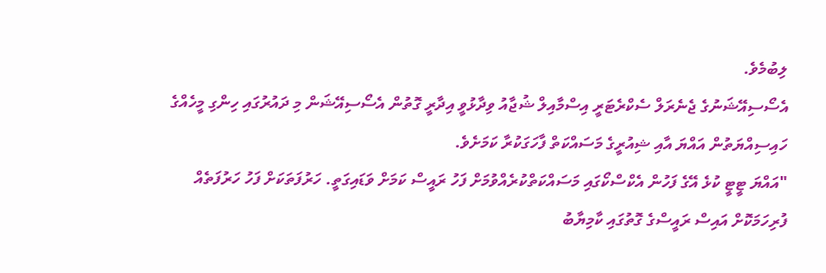ލިބުމެވެ.
އެސޯސިއޭޝަނުގެ ޖެނެރަލް ސެކްރެޓަރީ އިސްމާއިލް ޝުޖާއު ވިދާޅުވީ އިދާރީ ގޮތުން އެސޯސިއޭޝަން މި ދައުރުގައި ހިންގި މީހެއްގެ ހައިސިއްޔަތުން އައްޔަ އާއި ޝިއުރީގެ މަސައްކަތް ފާހަގަކުރާ ކަމަށެވެ.
"އައްޔަ ޓީޓީ ކުޅެ އޭގެ ފަހުން އެކްސްކޯގައި މަސައްކަތްކުރެއްވުމަށް ފަހު ރައީސް ކަމަށް ވަޑައިގަތީ. ހަރުފަތަކަށް ފަހު ހަރުފަތެއް ފުރިހަމަކޮށް އައިސް ރައީސްގެ ގޮތުގައި ކާމިޔާބު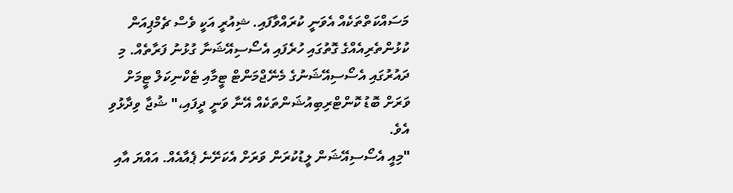މަސައްކަތްތަކެއް އެވަނީ ކުރައްވާފައި. ޝިއުރީ އަކީ ވެސް ޗެމްޕިއަން ކުޅުންތެރިއެއްގެ ގޮތުގައި ހުރެފައި އެސޯސިއޭޝަނާ ގުޅުނު ފަރާތެއް. މި ދައުރުގައި އެސޯސިއޭޝަނުގެ މެނޭޖްމަންޓް ޓީމާއި ޓެކްނިކަލް ޓީމަށް ވަރަށް ބޮޑު ކޮންޓްރިބިއުޝަންތަކެއް އޭނާ ވަނީ ދީފައި،" ޝުޖާ ވިދާޅުވި އެވެ.
"މިއީ އެސޯސިއޭޝަން ލީޑުކުރަން ވަރަށް އެކަށޭނެ ޕެއާއެއް. އައްޔަ އާއި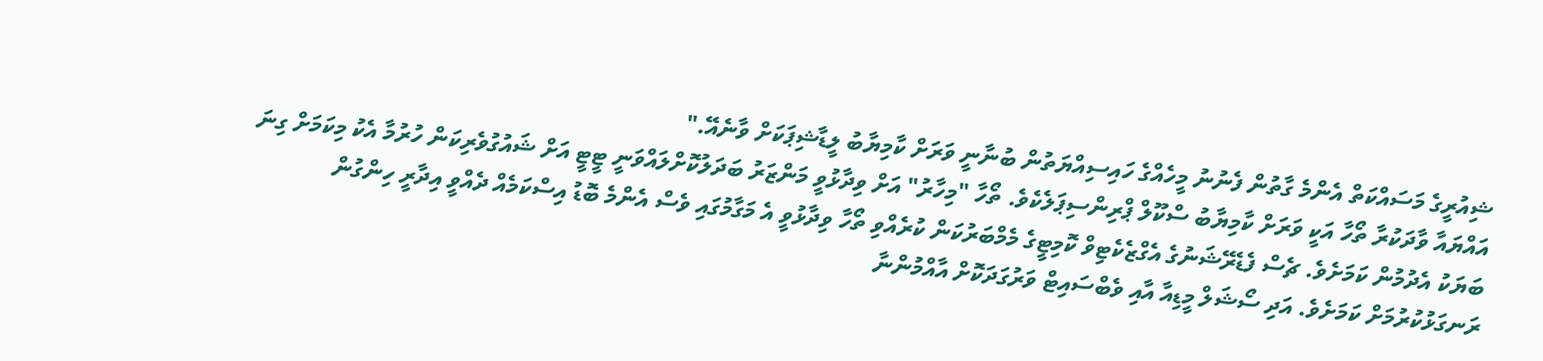ޝިއުރީގެ މަސައްކަތް އެންމެ ގާތުން ފެނުނު މީހެއްގެ ހައިސިއްޔަތުން ބުނާނީ ވަރަށް ކާމިޔާބު ލީޑާޝިޕަކަށް ވާނެއޭ."
އައްޔައާ ވާދަކުރާ ތޯހާ އަކީ ވަރަށް ކާމިޔާބު ސްކޫލް ޕްރިންސިޕަލެކެވެ. ތޯހާ "މިހާރު" އަށް ވިދާޅުވީ މަންޒަރު ބަދަލުކޮށްލައްވަނީ ޓީޓީ އަށް ޝައުގުވެރިކަން ހުރުމާ އެކު މިކަމަށް ގިނަ ބަޔަކު އެދުމުން ކަމަށެވެ. ޗެސް ފެޑެރޭޝަނުގެ އެގްޒެކެޓިވް ކޮމިޓީގެ މެމްބަރުކަން ކުރެއްވި ތޯހާ ވިދާޅުވީ އެ މަގާމުގައި ވެސް އެންމެ ބޮޑު އިސްކަމެއް ދެއްވީ އިދާރީ ހިންގުން ރަނގަޅުކުރުމަށް ކަމަށެވެ. އަދި ސޯޝަލް މީޑިއާ އާއި ވެބްސައިޓް ވަރުގަދަކޮށް އާއްމުންނާ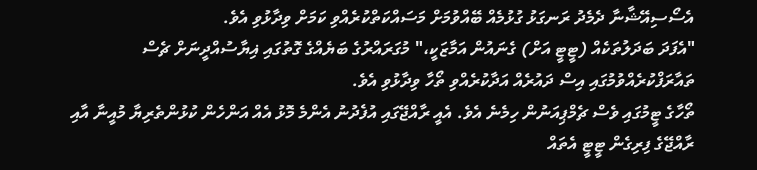އެސޯސިއޭޝާނާ ދެމެދު ރަނގަޅު ގުޅުމެއް ބޭއްވުމަށް މަސައްކަތްކުރެއްވި ކަމަށް ވިދާޅުވި އެވެ.
"އެފަދަ ބަދަލުތަކެއް (ޓީޓީ އަށް) ގެނައުން އަމާޒަކީ،" މުގަރައްރުގެ ބަޔެއްގެ ގޮތުގައި ޣިޔާސުއްދީނަށް ޗެސް ތައާރަފްކުރެއްވުމުގައި އިސް ދައުރެއް އަދާކުރެއްވި ތޯހާ ވިދާޅުވި އެވެ.
ތޯހާގެ ޓީމުގައި ވެސް ޗެމްޕިއަނުން ހިމެނެ އެވެ. އެއީ ރާއްޖޭގައި އުފެދުނު އެންމެ މޮޅު އެއް އަންހެން ކުޅުންތެރިޔާ މުއީނާ އާއި ރާއްޖޭގެ ފިރިގެން ޓީޓީ އެތައް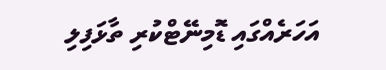އަހަރެއްގައި ޑޮމިނޭޓްކުރި ތާޅަފިލި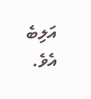އަލިބެ އެވެ.